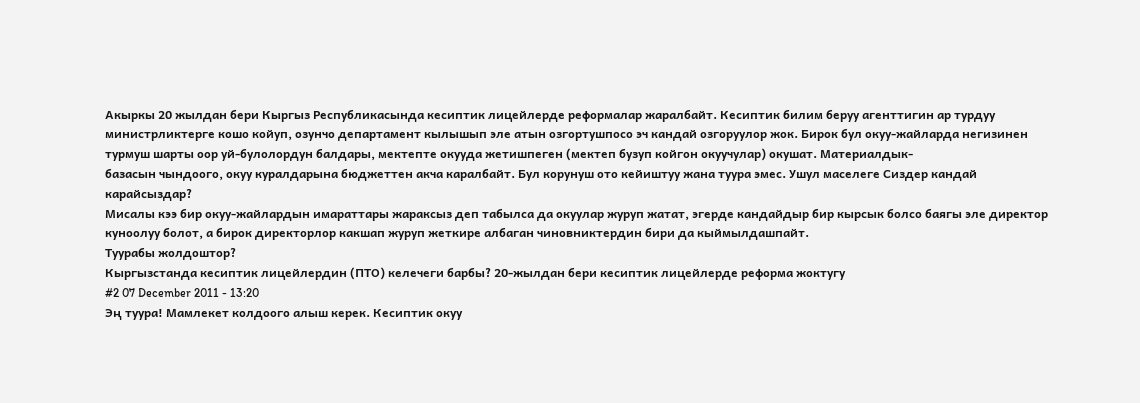Акыркы 20 жылдан бери Кыргыз Республикасында кесиптик лицейлерде реформалар жаралбайт. Кесиптик билим беруу агенттигин ар турдуу министрликтерге кошо койуп, озунчо департамент кылышып эле атын озгортушпосо эч кандай озгоруулор жок. Бирок бул окуу-жайларда негизинен турмуш шарты оор уй-булолордун балдары, мектепте окууда жетишпеген (мектеп бузуп койгон окуучулар) окушат. Материалдык-
базасын чындоого, окуу куралдарына бюджеттен акча каралбайт. Бул корунуш ото кейиштуу жана туура эмес. Ушул маселеге Сиздер кандай карайсыздар?
Мисалы кээ бир окуу-жайлардын имараттары жараксыз деп табылса да окуулар журуп жатат, эгерде кандайдыр бир кырсык болсо баягы эле директор куноолуу болот, а бирок директорлор какшап журуп жеткире албаган чиновниктердин бири да кыймылдашпайт.
Туурабы жолдоштор?
Кыргызстанда кесиптик лицейлердин (ПТО) келечеги барбы? 20-жылдан бери кесиптик лицейлерде реформа жоктугу
#2 07 December 2011 - 13:20
Эң туура! Мамлекет колдоого алыш керек. Кесиптик окуу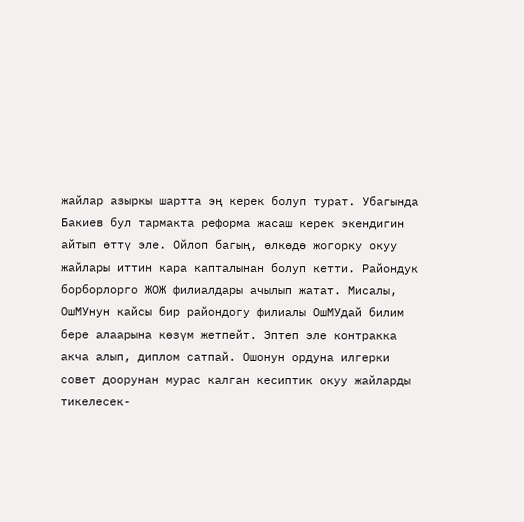жайлар азыркы шартта эң керек болуп турат. Убагында Бакиев бул тармакта реформа жасаш керек экендигин айтып өттү эле. Ойлоп багың, өлкөдө жогорку окуу жайлары иттин кара капталынан болуп кетти. Райондук борборлорго ЖОЖ филиалдары ачылып жатат. Мисалы, ОшМУнун кайсы бир райондогу филиалы ОшМУдай билим бере алаарына көзүм жетпейт. Эптеп эле контракка акча алып, диплом сатпай. Ошонун ордуна илгерки совет доорунан мурас калган кесиптик окуу жайларды тикелесек-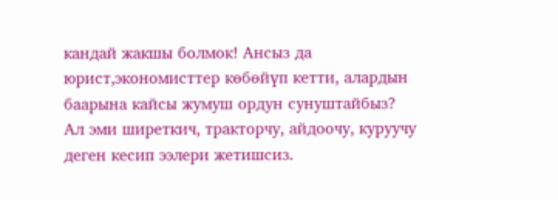кандай жакшы болмок! Ансыз да юрист,экономисттер көбөйүп кетти, алардын баарына кайсы жумуш ордун сунуштайбыз?
Ал эми ширеткич, тракторчу, айдоочу, куруучу деген кесип ээлери жетишсиз.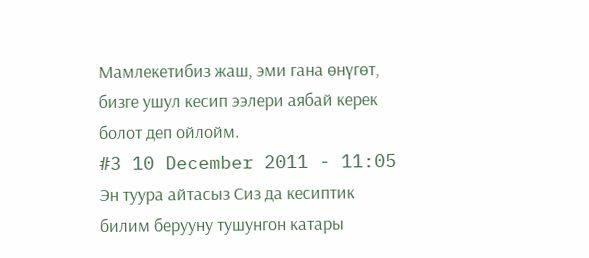Мамлекетибиз жаш, эми гана өнүгөт, бизге ушул кесип ээлери аябай керек болот деп ойлойм.
#3 10 December 2011 - 11:05
Эн туура айтасыз Сиз да кесиптик билим берууну тушунгон катары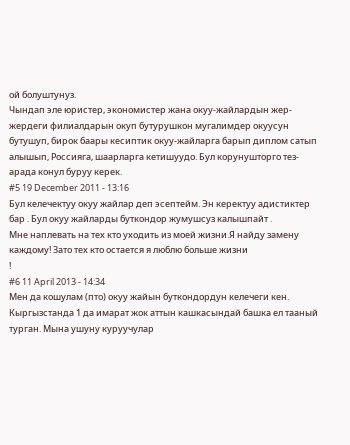ой болуштунуз.
Чындап эле юристер, экономистер жана окуу-жайлардын жер-жердеги филиалдарын окуп бутурушкон мугалимдер окуусун бутушуп, бирок баары кесиптик окуу-жайларга барып диплом сатып алышып, Россияга, шаарларга кетишуудо. Бул корунушторго тез-арада конул буруу керек.
#5 19 December 2011 - 13:16
Бул келечектуу окуу жайлар деп эсептейм. Эн керектуу адистиктер бар . Бул окуу жайларды буткондор жумушсуз калышпайт .
Мне наплевать на тех кто уходить из моей жизни.Я найду замену каждому! Зато тех кто остается я люблю больше жизни
!
#6 11 April 2013 - 14:34
Мен да кошулам (пто) окуу жайын буткондордун келечеги кен. Кыргызстанда 1 да имарат жок аттын кашкасындай башка ел тааный турган. Мына ушуну куруучулар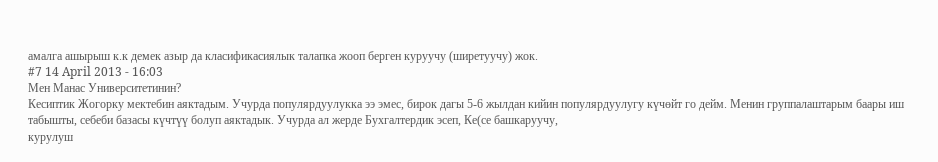амалга ашырыш к.к демек азыр да класификасиялык талапка жооп берген куруучу (ширетуучу) жок.
#7 14 April 2013 - 16:03
Мен Манас Университетинин?
Кесиптик Жогорку мектебин аяктадым. Учурда популярдуулукка ээ эмес, бирок дагы 5-6 жылдан кийин популярдуулугу күчөйт го дейм. Менин группалаштарым баары иш табышты, себеби базасы күчтүү болуп аяктадык. Учурда ал жерде Бухгалтердик эсеп, Ке(се башкаруучу,
курулуш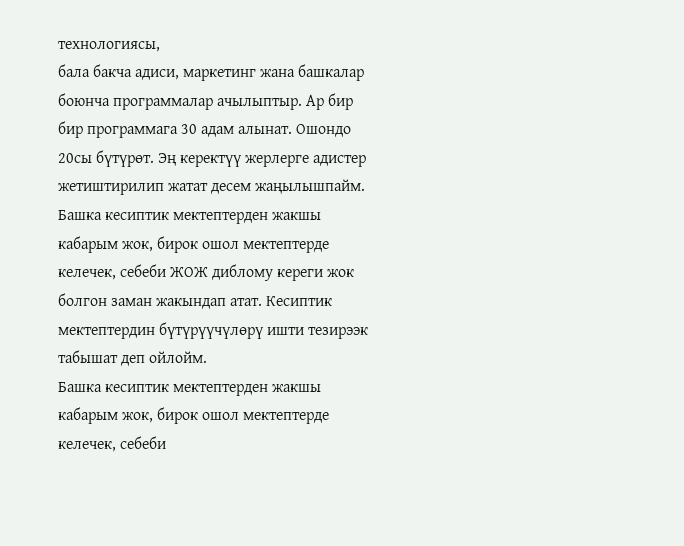технологиясы,
бала бакча адиси, маркетинг жана башкалар боюнча программалар ачылыптыр. Ар бир бир программага 30 адам алынат. Ошондо 20сы бүтүрөт. Эң керектүү жерлерге адистер жетиштирилип жатат десем жаңылышпайм.
Башка кесиптик мектептерден жакшы кабарым жок, бирок ошол мектептерде келечек, себеби ЖОЖ диблому кереги жок болгон заман жакындап атат. Кесиптик мектептердин бүтүрүүчүлөрү ишти тезирээк табышат деп ойлойм.
Башка кесиптик мектептерден жакшы кабарым жок, бирок ошол мектептерде келечек, себеби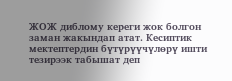ЖОЖ диблому кереги жок болгон заман жакындап атат. Кесиптик мектептердин бүтүрүүчүлөрү ишти тезирээк табышат деп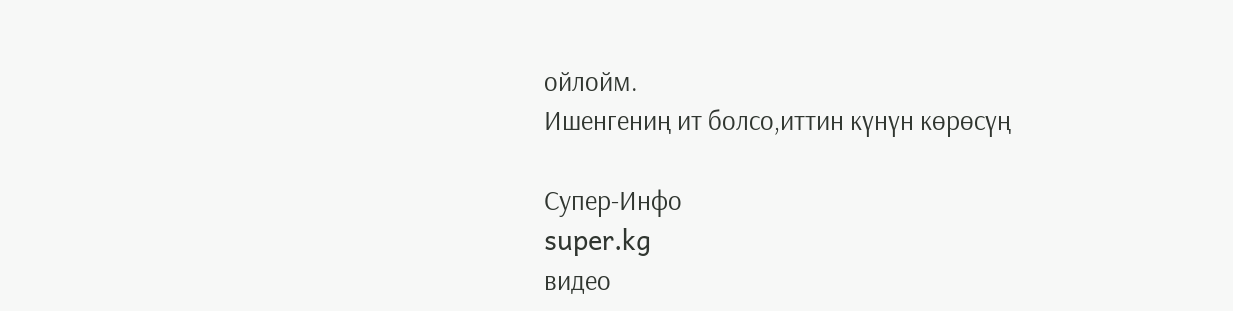ойлойм.
Ишенгениң ит болсо,иттин күнүн көрөсүң

Супер-Инфо
super.kg
видео